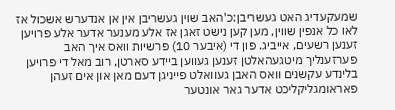שמעקעדיג האט געשריבן:כ'האב שוין געשריבן אין אן אנדערש אשכול אז לאו כל אנפין שווין, מען קען נישט זאגן אז אלע מענער אדער אלע פרויען זענען רשעים, אייביג. פון די (איבער 10) פרשיות וואס איך האב פערזענליך מיטגעהאלטן זענען געווען ביידע סארטן, רוב מאל די פרויען בלינדע עקשנים וואס האבן געוואלט פייניגן דעם מאן און אים זעהן פאראומגליקליכט אדער גאר אונטער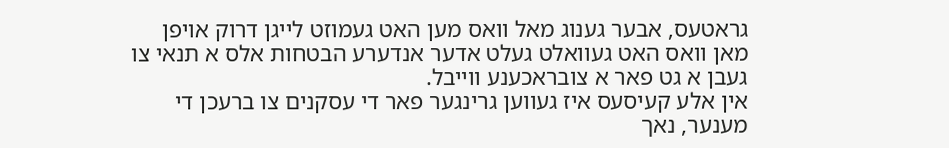גראטעס, אבער גענוג מאל וואס מען האט געמוזט לייגן דרוק אויפן מאן וואס האט געוואלט געלט אדער אנדערע הבטחות אלס א תנאי צו געבן א גט פאר א צובראכענע ווייבל.
אין אלע קעיסעס איז געווען גרינגער פאר די עסקנים צו ברעכן די מענער, נאך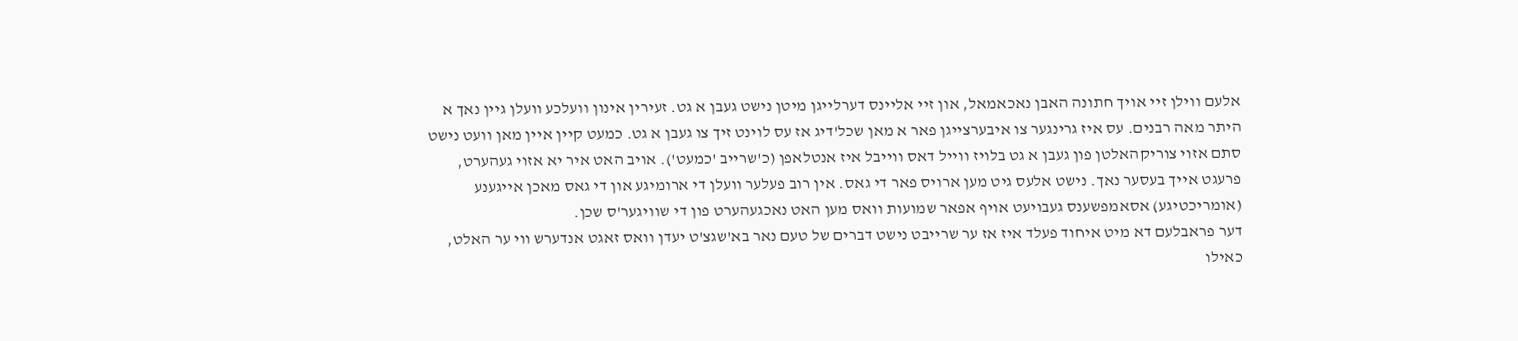אלעם ווילן זיי אויך חתונה האבן נאכאמאל, און זיי אליינס דערלייגן מיטן נישט געבן א גט. זעירין אינון וועלכע וועלן גיין נאך א היתר מאה רבנים. עס איז גרינגער צו איבערצייגן פאר א מאן שכל'דיג אז עס לוינט זיך צו געבן א גט. כמעט קיין איין מאן וועט נישט סתם אזוי צוריקהאלטן פון געבן א גט בלויז ווייל דאס ווייבל איז אנטלאפן (כ'שרייב 'כמעט'). אויב האט איר יא אזוי געהערט, פרעגט אייך בעסער נאך. נישט אלעס גיט מען ארויס פאר די גאס. אין רוב פעלער וועלן די ארומיגע און די גאס מאכן אייגענע (אומריכטיגע) אסאמפשענס געבויעט אויף אפאר שמועות וואס מען האט נאכגעהערט פון די שוויגער'ס שכן.
דער פראבלעם דא מיט איחוד פעלד איז אז ער שרייבט נישט דברים של טעם נאר בא'שגצ'ט יעדן וואס זאגט אנדערש ווי ער האלט, כאילו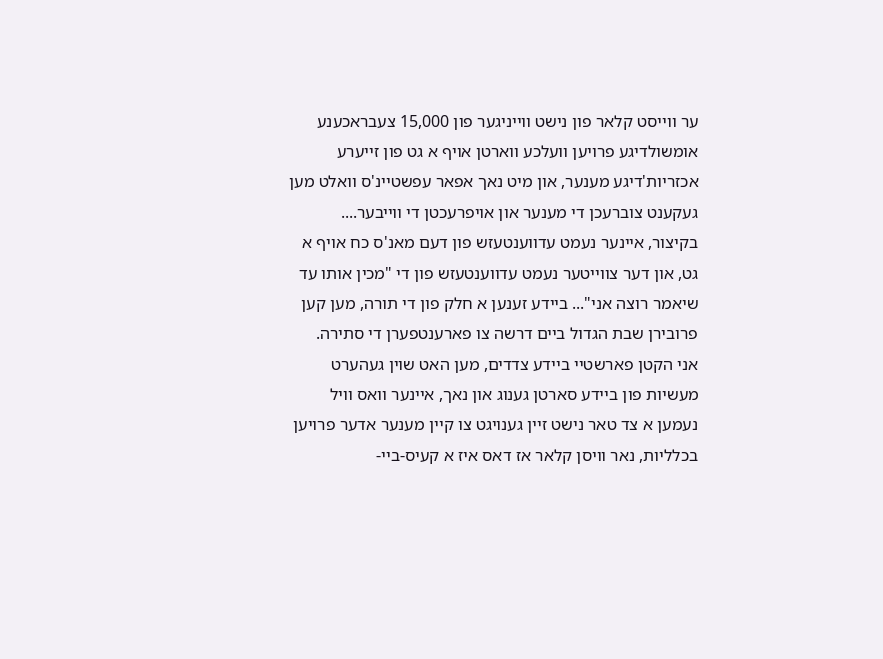ער ווייסט קלאר פון נישט ווייניגער פון 15,000 צעבראכענע אומשולדיגע פרויען וועלכע ווארטן אויף א גט פון זייערע אכזריות'דיגע מענער, און מיט נאך אפאר עפשטיינ'ס וואלט מען געקענט צוברעכן די מענער און אויפרעכטן די ווייבער.... בקיצור, איינער נעמט עדווענטעזש פון דעם מאנ'ס כח אויף א גט, און דער צווייטער נעמט עדווענטעזש פון די "מכין אותו עד שיאמר רוצה אני"... ביידע זענען א חלק פון די תורה, מען קען פרובירן שבת הגדול ביים דרשה צו פארענטפערן די סתירה.
אני הקטן פארשטיי ביידע צדדים, מען האט שוין געהערט מעשיות פון ביידע סארטן גענוג און נאך, איינער וואס וויל נעמען א צד טאר נישט זיין גענויגט צו קיין מענער אדער פרויען בכלליות, נאר וויסן קלאר אז דאס איז א קעיס-ביי-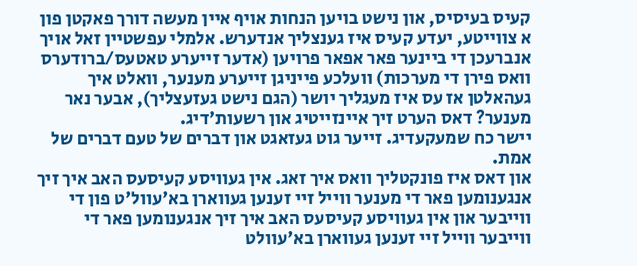קעיס בעיסיס, און נישט בויען הנחות אויף איין מעשה דורך פאקטן פון א צווייטע, יעדע קעיס איז גענצליך אנדערש. אלמלי עפשטיין זאל אויך אנברעכן די ביינער פאר אפאר פרויען (אדער זייערע טאטעס/ברודערס וואס פירן די מערכות) וועלכע פייניגן זייערע מענער, וואלט איך געהאלטן אז עס איז מעגליך יושר (הגם נישט געזעצליך), אבער נאר מענער? דאס הערט זיך איינזייטיג און רשעות'דיג.
יישר כח שמעקעדיג. זייער גוט געזאגט און דברים של טעם דברים של אמת.
און דאס איז פונקטליך וואס איך זאג. אין געוויסע קעיסעס האב איך זיך אנגענומען פאר די מענער ווייל זיי זענען געווארן בא'עוול'ט פון די ווייבער און אין געוויסע קעיסעס האב איך זיך אנגענומען פאר די ווייבער ווייל זיי זענען געווארן בא'עוולט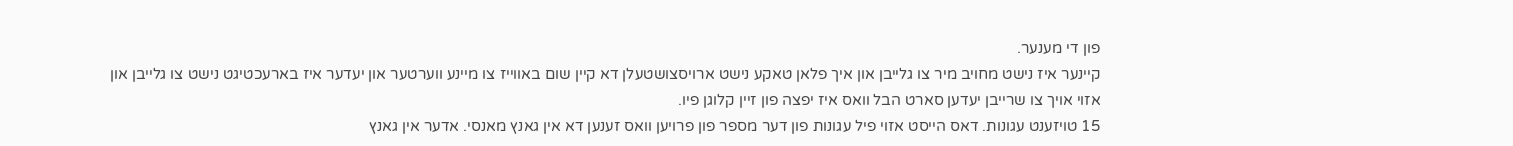פון די מענער.
קיינער איז נישט מחויב מיר צו גלייבן און איך פלאן טאקע נישט ארויסצושטעלן דא קיין שום באווייז צו מיינע ווערטער און יעדער איז בארעכטיגט נישט צו גלייבן און אזוי אויך צו שרייבן יעדען סארט הבל וואס איז יפצה פון זיין קלוגן פיו.
15 טויזענט עגונות. דאס הייסט אזוי פיל עגונות פון דער מספר פון פרויען וואס זענען דא אין גאנץ מאנסי. אדער אין גאנץ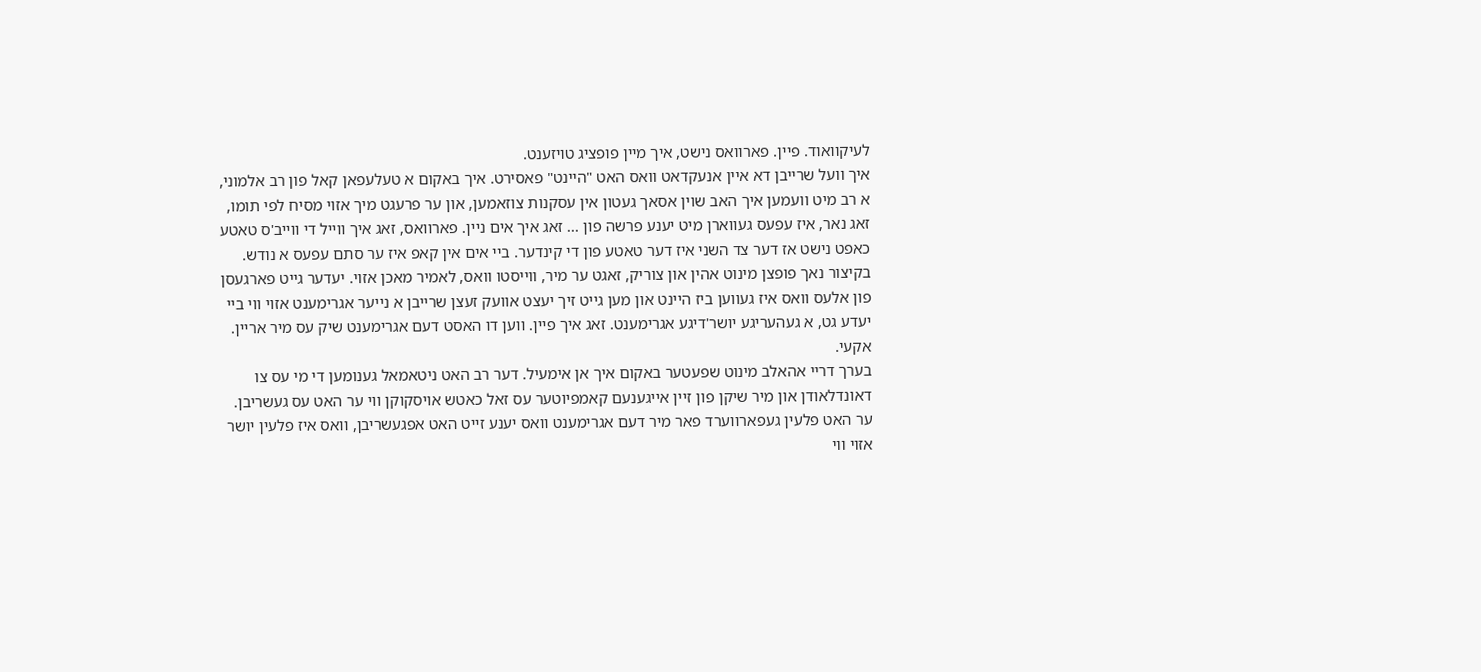לעיקוואוד. פיין. פארוואס נישט, איך מיין פופציג טויזענט.
איך וועל שרייבן דא איין אנעקדאט וואס האט "היינט" פאסירט. איך באקום א טעלעפאן קאל פון רב אלמוני, א רב מיט וועמען איך האב שוין אסאך געטון אין עסקנות צוזאמען, און ער פרעגט מיך אזוי מסיח לפי תומו, זאג נאר, איז עפעס געווארן מיט יענע פרשה פון ... זאג איך אים ניין. פארוואס, זאג איך ווייל די ווייב'ס טאטע כאפט נישט אז דער צד השני איז דער טאטע פון די קינדער. ביי אים אין קאפ איז ער סתם עפעס א נודש.
בקיצור נאך פופצן מינוט אהין און צוריק, זאגט ער מיר, ווייסטו וואס, לאמיר מאכן אזוי. יעדער גייט פארגעסן פון אלעס וואס איז געווען ביז היינט און מען גייט זיך יעצט אוועק זעצן שרייבן א נייער אגרימענט אזוי ווי ביי יעדע גט, א געהעריגע יושר'דיגע אגרימענט. זאג איך פיין. ווען דו האסט דעם אגרימענט שיק עס מיר אריין. אקעי.
בערך דריי אהאלב מינוט שפעטער באקום איך אן אימעיל. דער רב האט ניטאמאל גענומען די מי עס צו דאונדלאודן און מיר שיקן פון זיין אייגענעם קאמפיוטער עס זאל כאטש אויסקוקן ווי ער האט עס געשריבן. ער האט פלעין געפארווערד פאר מיר דעם אגרימענט וואס יענע זייט האט אפגעשריבן, וואס איז פלעין יושר אזוי ווי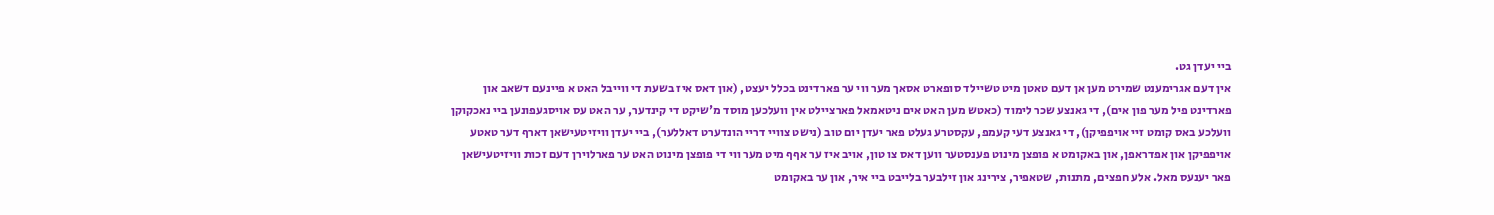ביי יעדן גט.
אין דעם אגרימענט שמירט מען אן דעם טאטן מיט טשיילד סופארט אסאך מער ווי ער פארדינט בכלל יעצט, (און דאס איז בשעת די ווייבל האט א פיינעם דשאב און פארדינט פיל מער פון אים), די גאנצע שכר לימוד (כאטש מען האט אים ניטאמאל פארציילט אין וועלכען מוסד מ'שיקט די קינדער, ער האט עס אויסגעפונען ביי נאכקוקן וועלכע באס קומט זיי אויפפיקן), די גאנצע דעי קעמפ, עקסטרע געלט פאר יעדן יום טוב (נישט צוויי דריי הונדערט דאללער), ביי יעדן וויזיטעישאן דארף דער טאטע אויפפיקן און אפדראפן, און באקומט א פופצן מינוט פענסטער ווען דאס צו טון, אויב איז ער אףף מיט מער ווי די פופצן מינוט האט ער פארלוירן דעם זכות וויזיטעישאן פאר יענעס מאל. אלע חפצים, מתנות, שטאפיר, צירינג און זילבער בלייבט ביי איר, און ער באקומט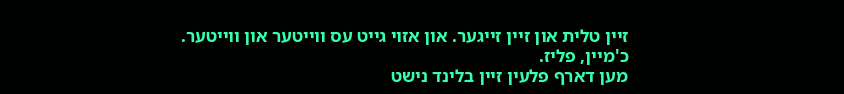זיין טלית און זיין זייגער. און אזוי גייט עס ווייטער און ווייטער.
כ'מיין, פליז.
מען דארף פלעין זיין בלינד נישט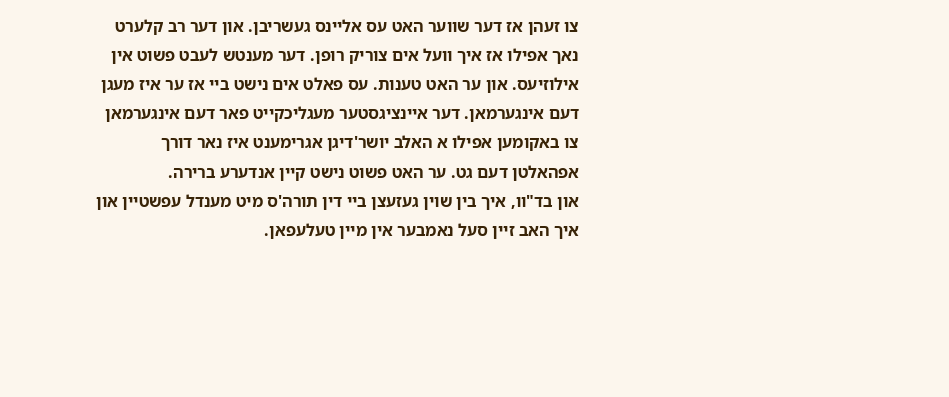צו זעהן אז דער שווער האט עס אליינס געשריבן. און דער רב קלערט נאך אפילו אז איך וועל אים צוריק רופן. דער מענטש לעבט פשוט אין אילוזיעס. און ער האט טענות. עס פאלט אים נישט ביי אז ער איז מעגן דעם אינגערמאן. דער איינציגסטער מעגליכקייט פאר דעם אינגערמאן צו באקומען אפילו א האלב יושר'דיגן אגרימענט איז נאר דורך אפהאלטן דעם גט. ער האט פשוט נישט קיין אנדערע ברירה.
און בד"וו, איך בין שוין געזעצן ביי דין תורה'ס מיט מענדל עפשטיין און איך האב זיין סעל נאמבער אין מיין טעלעפאן.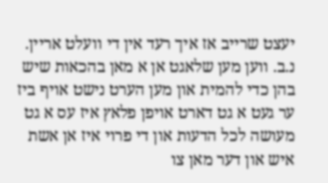יעצט שרייב אז איך רעד אין די וועלט אריין.
נ.ב. ווען מען שלאגט אן א מאן בהכאות שיש בהן כדי להמית און מען הערט נישט אויף ביז ער געט א גט דארט אויפן פלאץ איז עס א גט מעושה לכל הדעות און די פרוי איז אן אשת איש און דער מאן צו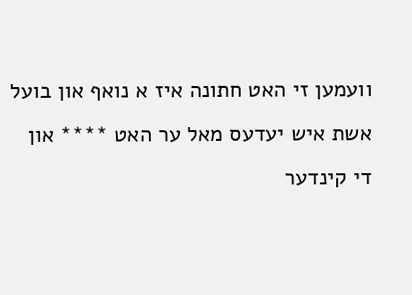וועמען זי האט חתונה איז א נואף און בועל אשת איש יעדעס מאל ער האט **** און די קינדער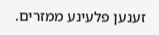זענען פלעינע ממזרים.